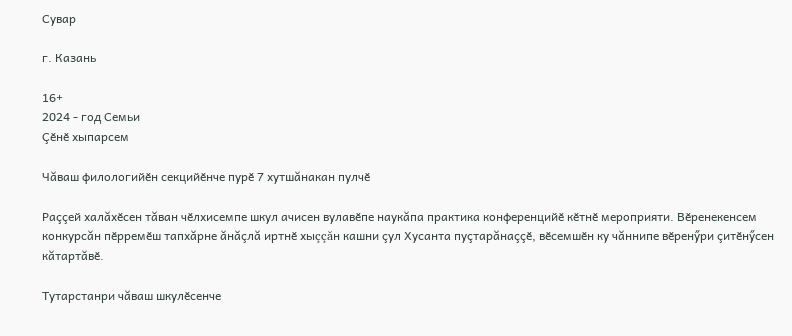Сувар

г. Казань

16+
2024 - год Семьи
Çӗнӗ хыпарсем

Чăваш филологийӗн секцийӗнче пурӗ 7 хутшăнакан пулчӗ

Раççей халăхӗсен тăван чӗлхисемпе шкул ачисен вулавӗпе наукăпа практика конференцийӗ кӗтнӗ мероприяти. Вӗренекенсем конкурсăн пӗрремӗш тапхăрне ăнăçлă иртнӗ хыççăн кашни çул Хусанта пуçтарăнаççӗ, вӗсемшӗн ку чăннипе вӗренӳри çитӗнӳсен кăтартăвӗ.

Тутарстанри чăваш шкулӗсенче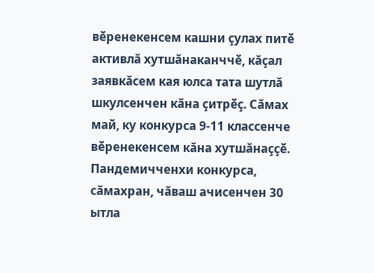вӗренекенсем кашни çулах питӗ   активлă хутшăнаканччӗ, кăçал заявкăсем кая юлса тата шутлă шкулсенчен кăна çитрӗç. Сăмах май, ку конкурса 9-11 классенче вӗренекенсем кăна хутшăнаççӗ. Пандемичченхи конкурса, сăмахран, чăваш ачисенчен 30 ытла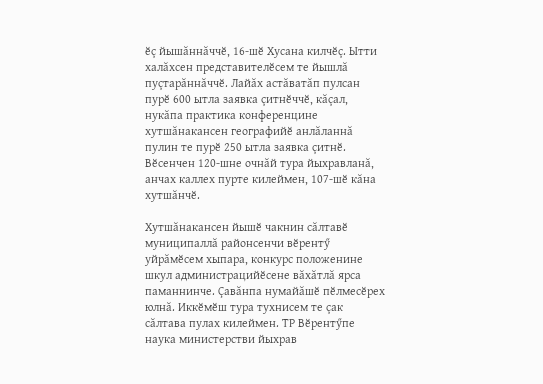ӗç йышăннăччӗ, 16-шӗ Хусана килчӗç. Ытти халăхсен представителӗсем те йышлă пуçтарăннăччӗ. Лайăх астăватăп пулсан пурӗ 600 ытла заявка çитнӗччӗ, кăçал, нукăпа практика конференцине хутшăнакансен географийӗ анлăланнă пулин те пурӗ 250 ытла заявка çитнӗ. Вӗсенчен 120-шне очнăй тура йыхравланă, анчах каллех пурте килеймен, 107-шӗ кăна хутшăнчӗ.

Хутшăнакансен йышӗ чакнин сăлтавӗ муниципаллă районсенчи вӗрентӳ уйрăмӗсем хыпара, конкурс положенине шкул администрацийӗсене вăхăтлă ярса паманнинче. Çавăнпа нумайăшӗ пӗлмесӗрех юлнă. Иккӗмӗш тура тухнисем те çак сăлтава пулах килеймен. ТР Вӗрентӳпе наука министерстви йыхрав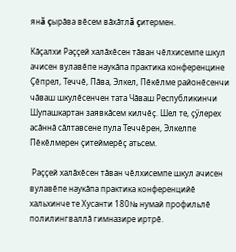янă çырăва вӗсем вăхăтлă çитермен.

Кăçалхи Раççей халăхӗсен тăван чӗлхисемпе шкул ачисен вулавӗпе наукăпа практика конференцине Çӗпрел, Теччӗ, Пăва, Элкел, Пӗкӗлме районӗсенчи чăваш шкулӗсенчен тата Чăваш Республикинчи Шупашкартан заявкăсем килчӗç. Шел те, çӳлерех асăннă сăлтавсене пула Теччӗрен, Элкелпе Пӗкӗлмерен çитеймерӗç атьсем.

 Раççей халăхӗсен тăван чӗлхисемпе шкул ачисен вулавӗпе наукăпа практика конференцийӗ хальхинче те Хусанти 180№ нумай профильлӗ полилингваллă гимназире иртрӗ.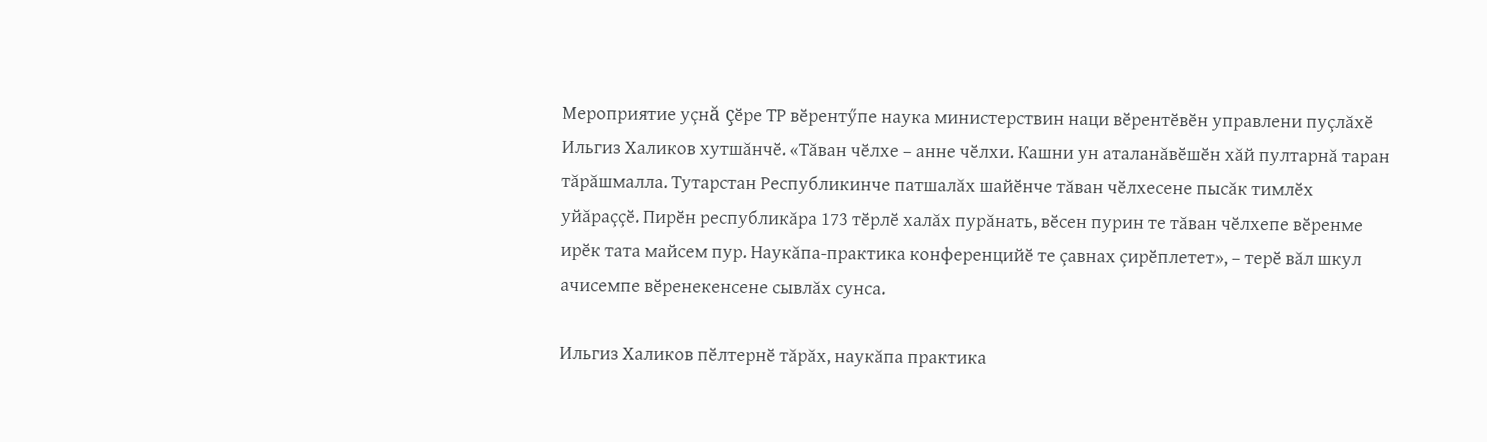Мероприятие уçнă çӗре ТР вӗрентӳпе наука министерствин наци вӗрентӗвӗн управлени пуçлăхӗ Ильгиз Халиков хутшăнчӗ. «Тăван чӗлхе – анне чӗлхи. Кашни ун аталанăвӗшӗн хăй пултарнă таран тăрăшмалла. Тутарстан Республикинче патшалăх шайӗнче тăван чӗлхесене пысăк тимлӗх уйăраççӗ. Пирӗн республикăра 173 тӗрлӗ халăх пурăнать, вӗсен пурин те тăван чӗлхепе вӗренме ирӗк тата майсем пур. Наукăпа-практика конференцийӗ те çавнах çирӗплетет», – терӗ вăл шкул ачисемпе вӗренекенсене сывлăх сунса.

Ильгиз Халиков пӗлтернӗ тăрăх, наукăпа практика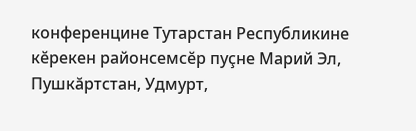конференцине Тутарстан Республикине кӗрекен районсемсӗр пуçне Марий Эл, Пушкăртстан, Удмурт,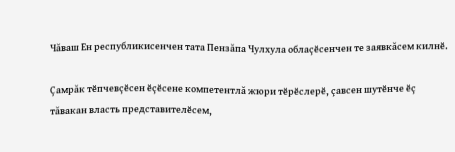Чăваш Ен республикисенчен тата Пензăпа Чулхула облаçӗсенчен те заявкăсем килнӗ.

Çамрăк тӗпчевçӗсен ӗçӗсене компетентлă жюри тӗрӗслерӗ, çавсен шутӗнче ӗç тăвакан власть представителӗсем,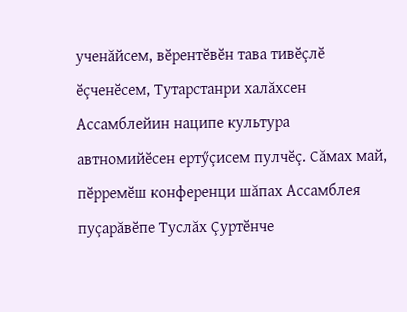ученăйсем, вӗрентӗвӗн тава тивӗçлӗ ӗçченӗсем, Тутарстанри халăхсен Ассамблейин наципе культура автномийӗсен ертӳçисем пулчӗç. Сăмах май, пӗрремӗш конференци шăпах Ассамблея пуçарăвӗпе Туслăх Çуртӗнче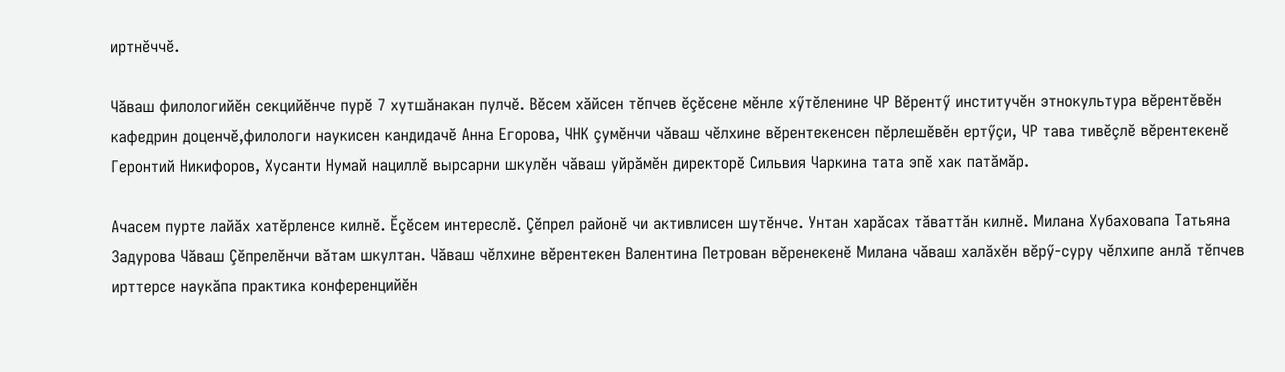иртнӗччӗ.

Чăваш филологийӗн секцийӗнче пурӗ 7 хутшăнакан пулчӗ. Вӗсем хăйсен тӗпчев ӗçӗсене мӗнле хӳтӗленине ЧР Вӗрентӳ институчӗн этнокультура вӗрентӗвӗн кафедрин доценчӗ,филологи наукисен кандидачӗ Анна Егорова, ЧНК çумӗнчи чăваш чӗлхине вӗрентекенсен пӗрлешӗвӗн ертӳçи, ЧР тава тивӗçлӗ вӗрентекенӗ Геронтий Никифоров, Хусанти Нумай нациллӗ вырсарни шкулӗн чăваш уйрăмӗн директорӗ Сильвия Чаркина тата эпӗ хак патăмăр.

Ачасем пурте лайăх хатӗрленсе килнӗ. Ӗçӗсем интереслӗ. Çӗпрел районӗ чи активлисен шутӗнче. Унтан харăсах тăваттăн килнӗ. Милана Хубаховапа Татьяна Задурова Чăваш Çӗпрелӗнчи вăтам шкултан. Чăваш чӗлхине вӗрентекен Валентина Петрован вӗренекенӗ Милана чăваш халăхӗн вӗрӳ-суру чӗлхипе анлă тӗпчев ирттерсе наукăпа практика конференцийӗн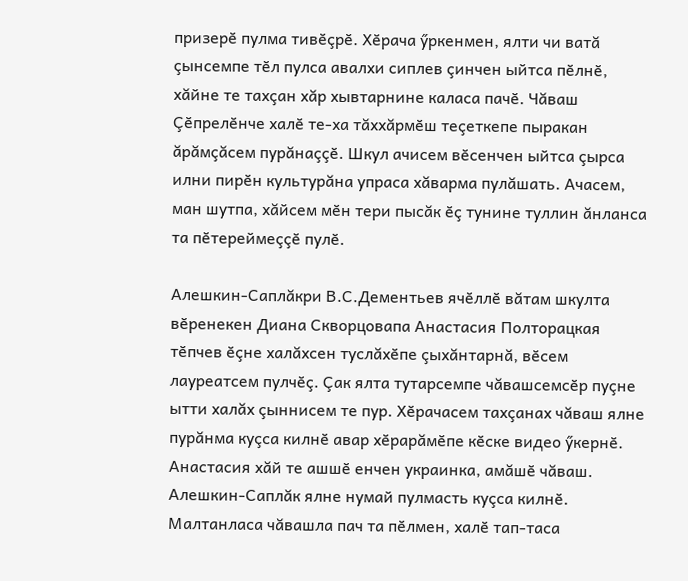призерӗ пулма тивӗçрӗ. Хӗрача ӳркенмен, ялти чи ватă çынсемпе тӗл пулса авалхи сиплев çинчен ыйтса пӗлнӗ, хăйне те тахçан хăр хывтарнине каласа пачӗ. Чăваш Çӗпрелӗнче халӗ те-ха тăххăрмӗш теçеткепе пыракан ăрăмçăсем пурăнаççӗ. Шкул ачисем вӗсенчен ыйтса çырса илни пирӗн культурăна упраса хăварма пулăшать. Ачасем, ман шутпа, хăйсем мӗн тери пысăк ӗç тунине туллин ăнланса та пӗтереймеççӗ пулӗ.

Алешкин-Саплăкри В.С.Дементьев ячӗллӗ вăтам шкулта вӗренекен Диана Скворцовапа Анастасия Полторацкая тӗпчев ӗçне халăхсен туслăхӗпе çыхăнтарнă, вӗсем лауреатсем пулчӗç. Çак ялта тутарсемпе чăвашсемсӗр пуçне ытти халăх çыннисем те пур. Хӗрачасем тахçанах чăваш ялне пурăнма куçса килнӗ авар хӗрарăмӗпе кӗске видео ӳкернӗ. Анастасия хăй те ашшӗ енчен украинка, амăшӗ чăваш. Алешкин-Саплăк ялне нумай пулмасть куçса килнӗ. Малтанласа чăвашла пач та пӗлмен, халӗ тап-таса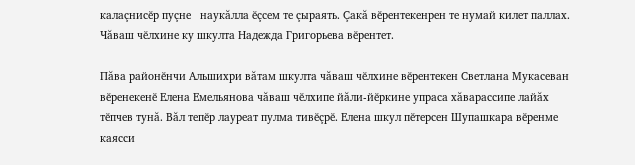калаçнисӗр пуçне   наукăлла ӗçсем те çыраять. Çакă вӗрентекенрен те нумай килет паллах. Чăваш чӗлхине ку шкулта Надежда Григорьева вӗрентет.

Пăва районӗнчи Альшихри вăтам шкулта чăваш чӗлхине вӗрентекен Светлана Мукасеван вӗренекенӗ Елена Емельянова чăваш чӗлхипе йăли-йӗркине упраса хăварассипе лайăх тӗпчев тунă. Вăл тепӗр лауреат пулма тивӗçрӗ. Елена шкул пӗтерсен Шупашкара вӗренме каясси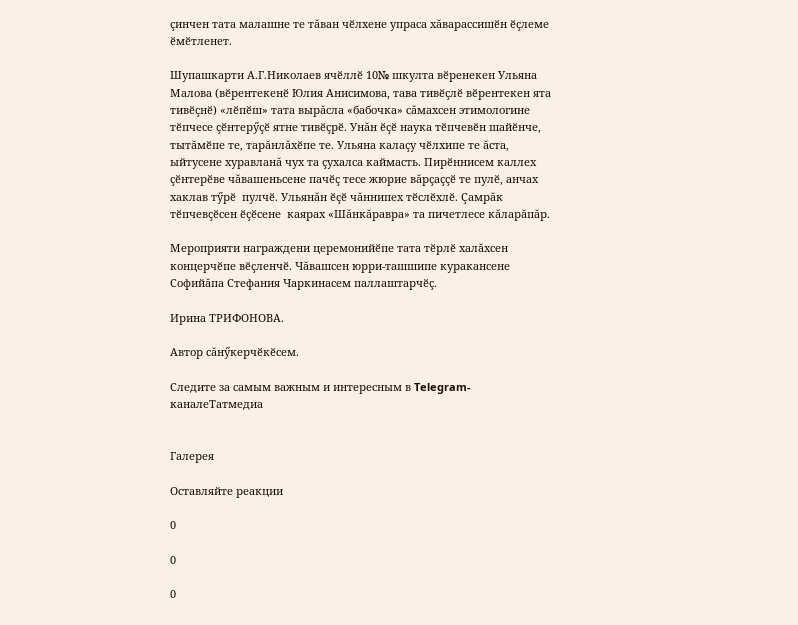çинчен тата малашне те тăван чӗлхене упраса хăварассишӗн ӗçлеме ӗмӗтленет.

Шупашкарти А.Г.Николаев ячӗллӗ 10№ шкулта вӗренекен Ульяна Малова (вӗрентекенӗ Юлия Анисимова, тава тивӗçлӗ вӗрентекен ята тивӗçнӗ) «лӗпӗш» тата вырăсла «бабочка» сăмахсен этимологине тӗпчесе çӗнтерӳçӗ ятне тивӗçрӗ. Унăн ӗçӗ наука тӗпчевӗн шайӗнче, тытăмӗпе те, тарăнлăхӗпе те. Ульяна калаçу чӗлхипе те ăста, ыйтусене хуравланă чух та çухалса каймасть. Пирӗннисем каллех çӗнтерӗве чăвашеньсене пачӗç тесе жюрие вăрçаççӗ те пулӗ, анчах хаклав тӳрӗ  пулчӗ. Ульянăн ӗçӗ чăннипех тӗслӗхлӗ. Çамрăк тӗпчевçӗсен ӗçӗсене  каярах «Шăнкăравра» та пичетлесе кăларăпăр.

Мероприяти награждени церемонийӗпе тата тӗрлӗ халăхсен концерчӗпе вӗçленчӗ. Чăвашсен юрри-ташшипе куракансене Софийăпа Стефания Чаркинасем паллаштарчӗç.

Ирина ТРИФОНОВА.

Автор сăнӳкерчӗкӗсем.

Следите за самым важным и интересным в Telegram-каналеТатмедиа


Галерея

Оставляйте реакции

0

0

0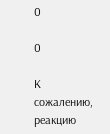0

0

К сожалению, реакцию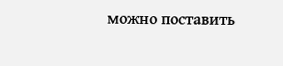можно поставить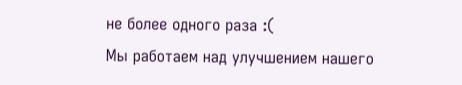не более одного раза :(
Мы работаем над улучшением нашего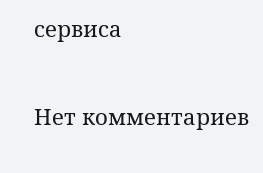сервиса

Нет комментариев